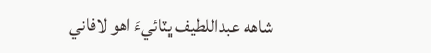شاهه عبداللطيف ڀٽائيءَ اھو لافاني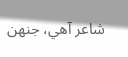شاعر آھي، جنھن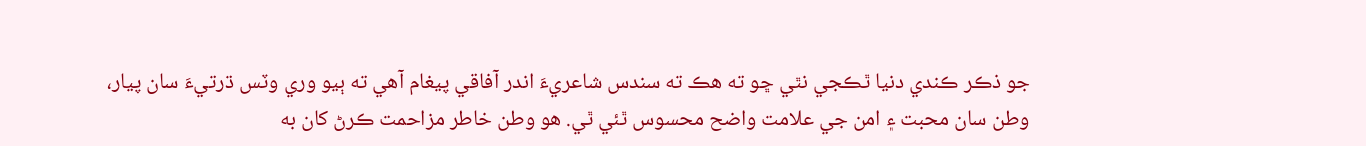جو ذڪر ڪندي دنيا ٿڪجي نٿي ڇو ته هڪ ته سندس شاعريءَ اندر آفاقي پيغام آهي ته ٻيو وري وٽس ڌرتيءَ سان پيار، وطن سان محبت ۽ امن جي علامت واضح محسوس ٿئي ٿي. هو وطن خاطر مزاحمت ڪرڻ کان به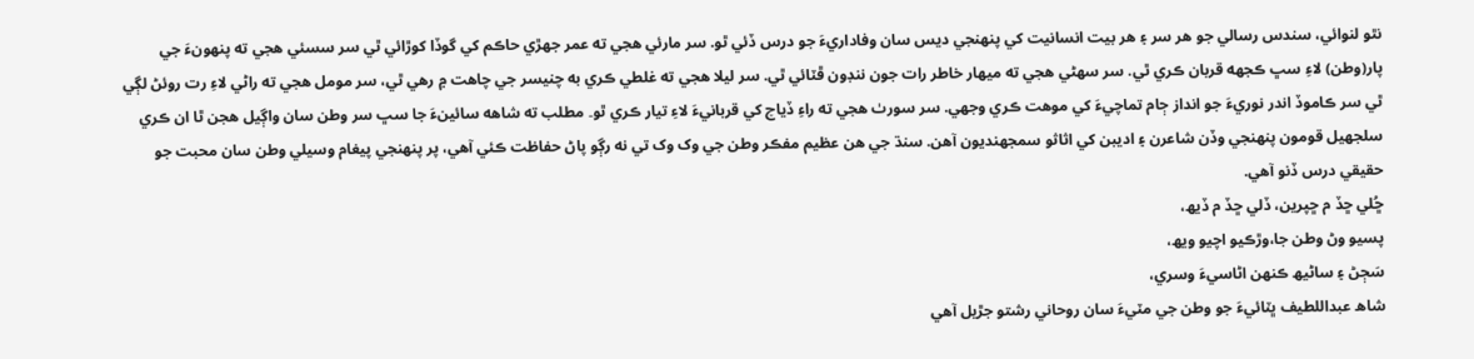نٿو لنوائي، سندس رسالي جو هر سر ۽ هر بيت انسانيت کي پنهنجي ديس سان وفاداريءَ جو درس ڏئي ٿو. سر مارئي هجي ته عمر جهڙي حاڪم کي گوڏا کوڙائي ٿي سر سسئي هجي ته پنهونءَ جي پار(وطن) لاءِ سڀ ڪجهه قربان ڪري ٿي. سر سهڻي هجي ته ميهار خاطر رات جون ننڊون ڦٽائي ٿي. سر ليلا هجي ته غلطي ڪري به چنيسر جي چاهت ۾ رهي ٿي، سر مومل هجي ته راڻي لاءِ رت روئڻ لڳي ٿي سر ڪاموڏ اندر نوريءَ جو انداز ڄام تماچيءَ کي موهت ڪري وجهي. سر سورٺ هجي ته راءِ ڏياچ کي قربانيءَ لاءِ تيار ڪري ٿو۔ مطلب ته شاهه سائينءَ جا سڀ سر وطن سان واڳيل هجن ٿا ان ڪري سلجھيل قومون پنھنجي وڏن شاعرن ۽ اديبن کي اثاثو سمجھنديون آهن. سنڌ جي هن عظيم مفڪر وطن جي وک وک تي نه رڳو پاڻ حفاظت ڪئي آهي، پر پنهنجي پيغام وسيلي وطن سان محبت جو حقيقي درس ڏنو آهي.
ڇُلي ڇڏ م ڇپرين، ڏلي ڇڏ م ڏيھ،
پسيو وڻ وطن جا،وڙڪيو اچيو ويھ،
سَڄڻ ۽ ساڻيھ ڪنهن اڻاسيءَ وسري،
شاھ عبداللطيف ڀٽائيءَ جو وطن جي مٽيءَ سان روحاني رشتو جڙيل آهي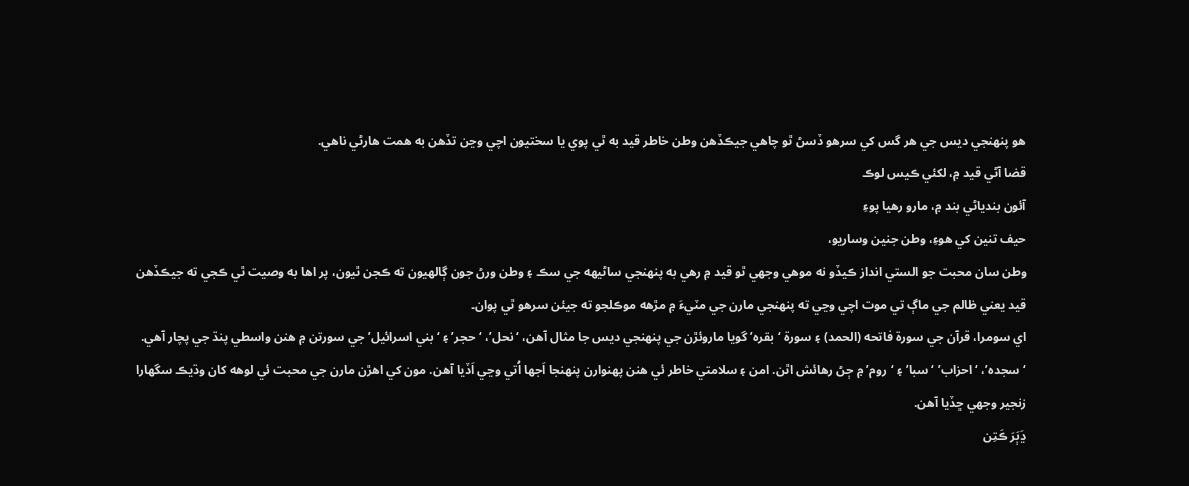هو پنهنجي ديس جي هر گس کي سرهو ڏسڻ ٿو چاهي جيڪڏهن وطن خاطر قيد به ٿي پوي يا سختيون اچي وڃن تڏهن به همت هارڻي ناهي.
قضا آڻي قيد ۾، لکئي ڪيس لوڪ
آئون بندياڻي بند ۾، مارو رھيا پوءِ
حيف تنين کي ھوءِ، وطن جنين وساريو،
وطن سان محبت جو الستي انداز ڪيڏو نه موهي وجهي ٿو قيد ۾ رهي به پنهنجي ساڻيهه جي سڪ ۽ وطن ورڻ جون ڳالهيون ته ڪجن ٿيون، پر اها به وصيت ٿي ڪجي ته جيڪڏهن قيد يعني ظالم جي ماڳ تي موت اچي وڃي ته پنهنجي مارن جي مٽيءَ ۾ مڙهه موڪلجو ته جيئن سرهو ٿي پوان۔
اي سومرا، قرآن جي سورة فاتحه (الحمد) ۽ سورة ‘بقرہ’ گويا ماروئڙن جي پنھنجي ديس جا مثال آھن، ‘نحل’، ‘حجر’ ۽ ‘بني اسرائيل’ جي سورتن ۾ ھنن واسطي پنڌ جي پچار آھي. ‘سجده’، ‘احزاب’ ‘سبا’ ۽ ‘روم’ ۾ ڄڻ رھائش اٿن. امن ۽ سلامتي خاطر ئي ھنن پھنوارن پنھنجا اَجها اُتي وڃي اَڏيا آھن. مون کي اھڙن مارن جي محبت ئي لوھه کان وڌيڪ سگهارا زنجير وجهي ڇڏيا آھن.
ڍَٻَرَ ڪَتِن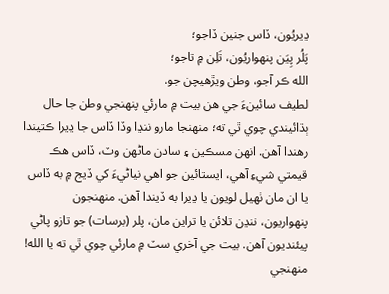ڍيريُون، ڏاس جنين ڏاجو؛
پَلُر پِيَن پنهواريُون، تَلِن ۾ تاجو؛
الله ڪر آجو، وطن ويڙهيچن جو.
لطيف سائينءَ جي هن بيت ۾ مارئي پنهنجي وطن جا حال ٻڌائيندي چوي ٿي ته؛ منهنجا مارو ننڍا وڏا ڏاس جا ڍيرا ڪتيندا رهندا آهن. انهن مسڪين ۽ سادن ماڻهن وٽ، ڏاس هڪ قيمتي شيءِ آهي، ايستائين جو اهي نياڻيءَ کي ڏيج ۾ به ڏاس يا ان مان ٺهيل لويون يا ڍيرا به ڏيندا آهن. منهنجون پنهواريون، ننڍن تلائن يا تراين مان، پلر (برسات) جو تازو پاڻي پيئنديون آهن. بيت جي آخري سٽ ۾ مارئي چوي ٿي ته يا الله! منهنجي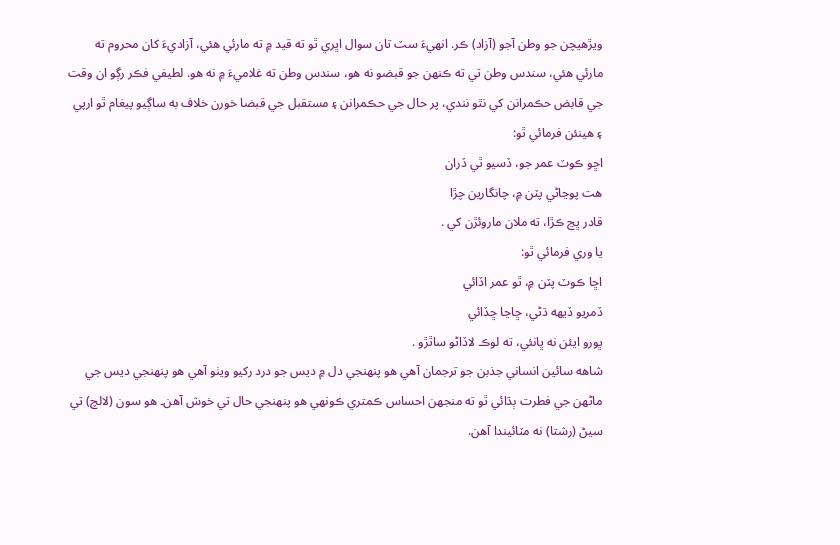ويڙهيچن جو وطن آجو (آزاد) ڪر. انهيءَ سٽ تان سوال اڀري ٿو ته قيد ۾ ته مارئي هئي، آزاديءَ کان محروم ته مارئي هئي، سندس وطن تي ته ڪنهن جو قبضو نه هو، سندس وطن ته غلاميءَ ۾ نه هو. لطيفي فڪر رڳو ان وقت جي قابض حڪمرانن کي نٿو نندي، پر حال جي حڪمرانن ۽ مستقبل جي قبضا خورن خلاف به ساڳيو پيغام ٿو ارپي ۽ هينئن فرمائي ٿو:
اڇو ڪوٽ عمر جو، ڏسيو ٿي ڏران
هت پوڃاڻي پٽن ۾، چانگارين چڙا
قادر ڀڃ ڪڙا، ته ملان ماروئڙن کي .
يا وري فرمائي ٿو:
اڇا ڪوٽ پٽن ۾، ٿو عمر اڏائي
ڏمريو ڏيهه ڌڻي، ڇاڃا ڇڏائي
ڀورو ايئن نه ڀانئي، ته لوڪ لاڏاڻو ساٿڙو .
شاهه سائين انساني جذبن جو ترجمان آهي هو پنهنجي دل ۾ ديس جو درد رکيو ويٺو آهي هو پنهنجي ديس جي ماڻهن جي فطرت ٻڌائي ٿو ته منجهن احساس ڪمتري ڪونهي هو پنهنجي حال تي خوش آهن۔ هو سون (لالچ) تي سيڻ (رشتا) نه مٽائيندا آهن.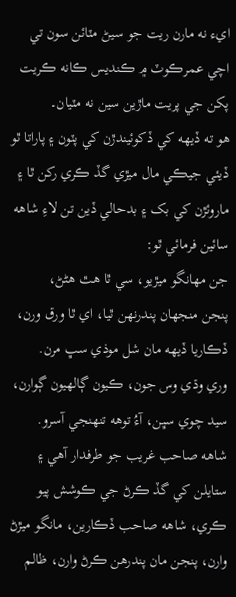ايء نه مارن ريت جو سيڻ مٽائن سون تي
اچي عمرڪوٽ ۾ ڪنديس ڪانه ڪريت
پکن جي پريت ماڙين سين نه مٽيان۔
هو ته ڏيهه کي ڏکوئيندڙن کي پٽون ۽ پاراتا ٿو ڏيئي جيڪي مال ميڙي گڏ ڪري رکن ٿا ۽ ماروئڙن کي بک ۽ بدحالي ڏين تن لاءِ شاهه سائين فرمائي ٿو:
جن مھانگو ميڙيو، سي ٿا ھٿ هڻڻ،
پنجن منجھان پندرنهن ٿيا، اي ٿا ورق ورن،
ڏڪاريا ڏيهه مان شل موذي سڀ مرن.
وري وڌي وس جون، ڪيون ڳالهيون ڳوارن،
سيد چوي سڀن، آءُ توهه تنهنجي آسرو.
شاهه صاحب غريب جو طرفدار آهي ۽ ستايلن کي گڏ ڪرڻ جي ڪوشش پيو ڪري، شاهه صاحب ڏڪارين، مانگو ميڙڻ وارن، پنجن مان پندرهن ڪرڻ وارن، ظالم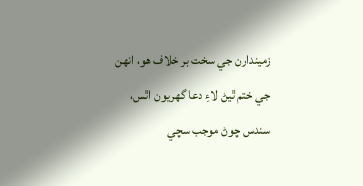زميندارن جي سخت بر خلاف هو، انهن جي ختم ٿيڻ لاءِ دعا گهريون اٿس، سندس چوڻ موجب سچي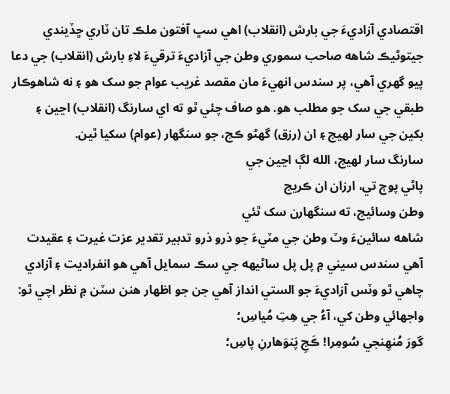اقتصادي آزاديءَ جي بارش (انقلاب) اهي سڀ آفتون ملڪ تان ٽاري ڇڏيندي جيتوڻيڪ شاهه صاحب سموري وطن جي آزاديءَ ترقيءَ لاءِ بارش (انقلاب) جي دعا پيو گهري آهي، پر سندس انهيءَ مان مقصد غريب عوام جو سک هو ۽ نه شاهوڪار طبقي جي سک جو مطلب هو. هو صاف چئي ٿو ته اي سارنگ (انقلاب) اڃين ۽ بکين جي سار لهيج ۽ ان (رزق) گهڻو ڪج، جو سنگهار (عوام) سکيا ٿين.
سارنگ سار لهيج، الله لڳ اڃين جي
پاڻي پوڄ تي، ارزان ان ڪريج
وطن وسائيج، ته سنگهارن سک ٿئي
شاهه سائينءَ وٽ وطن جي مٽيءَ جو ذرو ذرو تدبير تقدير عزت غيرت ۽ عقيدت آهي سندس سيني ۾ پل پل ساڻيهه جي سڪ سمايل آهي هو انفراديت ۽ آزادي چاهي ٿو وٽس آزاديءَ جو الستي انداز آهي جن جو اظهار هنن سٽن ۾ نظر اچي ٿو:
واجهائي وطن کي، آءُ جي هِتِ مُياسِ؛
گورَ مُنھِنجي سُومِرا! ڪَجِ پَنوَهارنِ پاسِ؛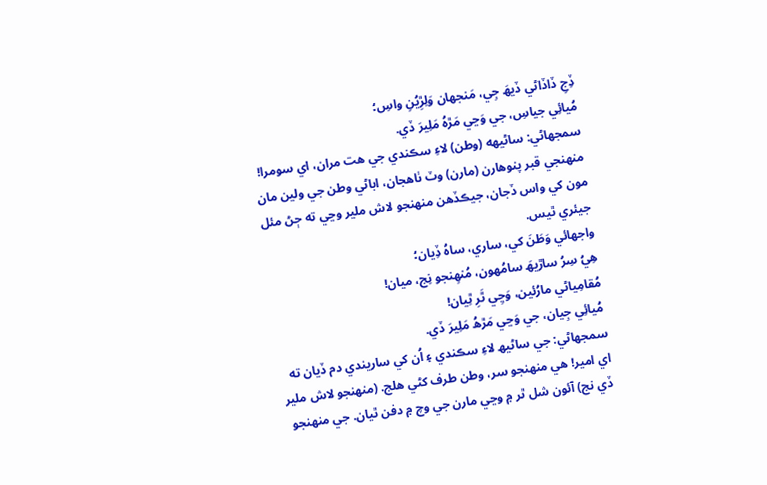ڏِجِ ڏاڏاڻي ڏيھَ جِي، مَنجهان وَلِڙِيُنِ واسِ؛
مُيائِي جياسِ، جي وَڃي مَڙهُ مَلِيرَ ڏي.
سمجهاڻي: ساڻيھه (وطن) لاءِ سڪندي جي هت مران، اي سومرا! منھنجي قبر پنوهارن (مارن) وٽ ٺاهجان، اباڻي وطن جي ولين مان مون کي واس ڏجان، جيڪڏهن منھنجو لاش ملير وڃي ته ڄڻ مئل جيئري ٿيس.
واجهائي وَطَنَ کي، ساري، ساهُ ڏِيان؛
ھِيُ سِرُ ساڙيھَ سامُھون، مُنھِنجو نِج، ميان!
مُقامِياڻي مارُئين، وَڃِي ٿَرِ ٿِيان!
مُيائِي جِيان، جي وَڃي مَڙھُ مَلِيرَ ڏي.
سمجهاڻي: جي ساڻيھ لاءِ سڪندي ۽ اُن کي ساريندي دم ڏيان ته اي امير! ھي منھنجو سر، وطن طرف کڻي ھلج. (منھنجو لاش ملير ڏي نج) آئون شل ٿر ۾ وڃي مارن جي وچ ۾ دفن ٿيان. جي منھنجو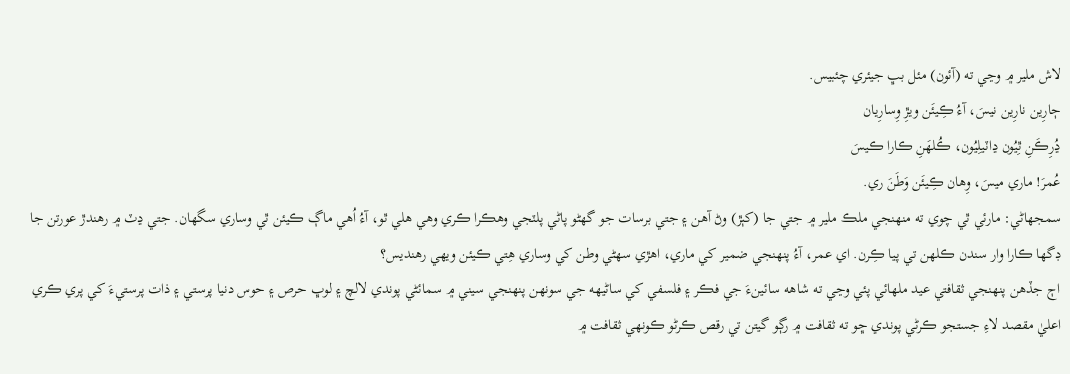لاش ملير ۾ وڃي ته (آئون) مئل بڀ جيئري چئبيس.
ڄارِين نارِين نيسَ، آءُ ڪِيئَن ويڙِ وِسارِيان
ڍُرِڪَنِ ٿِيُون ڍاٽيلِيُون، ڪُلھَنِ ڪارا ڪيسَ
عُمرَ! ماري ميسَ، وِھان ڪِيئَن وَطَنَ ري.
سمجهاڻي: مارئي ٿي چوي ته منھنجي ملڪ ملير ۾ جتي جا (کٻڙ) وڻ آھن ۽ جتي برسات جو گهڻو پاڻي پلٽجي وھڪرا ڪري وھي ھلي ٿو، آءُ اُھي ماڳ ڪيئن ٿي وساري سگهان. جتي ڍٽ ۾ رھندڙ عورتن جا ڊگها ڪارا وار سندن ڪلھن تي پيا ڪِرن. اي عمر، آءُ پنھنجي ضمير کي ماري، اھڙي سھڻي وطن کي وساري ھِتي ڪيئن ويھي رھنديس؟
اڄ جڏهن پنهنجي ثقافتي عيد ملهائي پئي وڃي ته شاهه سائينءَ جي فڪر ۽ فلسفي کي ساڻيهه جي سونهن پنهنجي سيني ۾ سمائڻي پوندي لالچ ۽ لوڀ حرص ۽ حوس دنيا پرستي ۽ ذات پرستيءَ کي پري ڪري اعليٰ مقصد لاءِ جستجو ڪرڻي پوندي ڇو ته ثقافت ۾ رڳو گيتن تي رقص ڪرڻو ڪونهي ثقافت ۾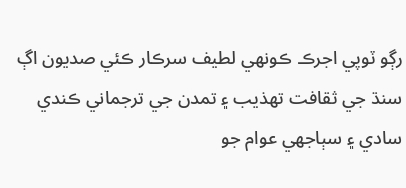رڳو ٽوپي اجرڪ ڪونهي لطيف سرڪار ڪئي صديون اڳ سنڌ جي ثقافت تهذيب ۽ تمدن جي ترجماني ڪندي سادي ۽ سٻاجهي عوام جو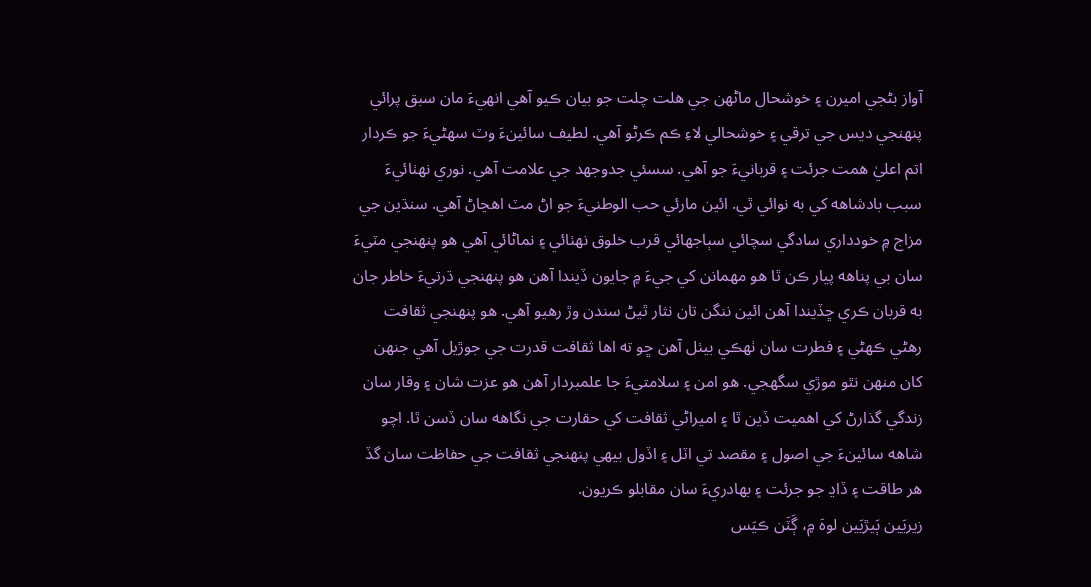آواز بڻجي اميرن ۽ خوشحال ماڻهن جي هلت چلت جو بيان ڪيو آهي انهيءَ مان سبق پرائي پنهنجي ديس جي ترقي ۽ خوشحالي لاءِ ڪم ڪرڻو آهي. لطيف سائينءَ وٽ سهڻيءَ جو ڪردار اتم اعليٰ همت جرئت ۽ قربانيءَ جو آهي. سسئي جدوجهد جي علامت آهي. نوري نهٺائيءَ سبب بادشاهه کي به نوائي ٿي. ائين مارئي حب الوطنيءَ جو اڻ مٽ اهڃاڻ آهي. سنڌين جي مزاج ۾ خودداري سادگي سچائي سٻاجهائي قرب خلوق نهٺائي ۽ نماڻائي آهي هو پنهنجي مٽيءَ سان بي پناهه پيار ڪن ٿا هو مهمانن کي جيءَ ۾ جايون ڏيندا آهن هو پنهنجي ڌرتيءَ خاطر جان به قربان ڪري ڇڏيندا آهن ائين ننگن تان نثار ٿيڻ سندن وڙ رهيو آهي. هو پنهنجي ثقافت رهڻي ڪهڻي ۽ فطرت سان ٺهڪي بيٺل آهن ڇو ته اها ثقافت قدرت جي جوڙيل آهي جنهن کان منهن نٿو موڙي سگهجي. هو امن ۽ سلامتيءَ جا علمبردار آهن هو عزت شان ۽ وقار سان زندگي گذارڻ کي اهميت ڏين ٿا ۽ اميراڻي ثقافت کي حقارت جي نگاهه سان ڏسن ٿا. اچو شاهه سائينءَ جي اصول ۽ مقصد تي اٽل ۽ اڏول بيهي پنهنجي ثقافت جي حفاظت سان گڏ هر طاقت ۽ ڏاڍ جو جرئت ۽ بهادريءَ سان مقابلو ڪريون.
زيريَين ٻَيڙيَين لوهَ ۾، ڳَٽَن ڪيَس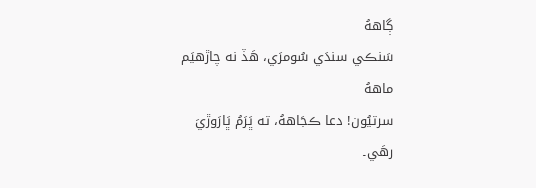ڳاههُ
سَنڪي سندَي سُومرَي، هَڏ نه چاڙهيَم ماههُ
سرتيُون! دعا ڪجَاههُ، ته ڀَرَمُ ڀَارَوڙيَ رهَي۔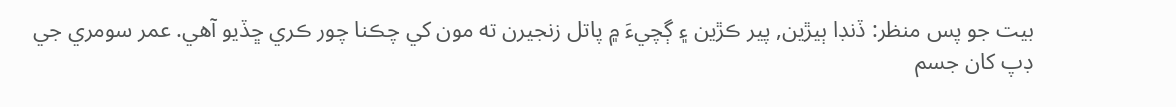بيت جو پس منظر: ڏنڊا ٻيڙين, پير ڪڙين ۽ ڳچيءَ ۾ پاتل زنجيرن ته مون کي چڪنا چور ڪري ڇڏيو آهي. عمر سومري جي ڊپ کان جسم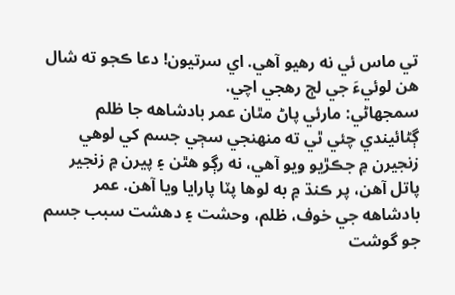تي ماس ئي نه رهيو آهي. اي سرتيون! دعا ڪجو ته شال هن لوئيءَ جي لڄ رهجي اچي.
سمجهاڻي: مارئي پاڻ مٿان عمر بادشاهه جا ظلم ڳڻائيندي چئي ٿي ته منهنجي سڄي جسم کي لوهي زنجيرن ۾ جڪڙيو ويو آهي، نه رڳو هٿن ۽ پيرن ۾ زنجير پاتل آهن، پر ڪنڌ ۾ به لوها پٽا پارايا ويا آهن. عمر بادشاهه جي خوف، ظلم، وحشت ۽ دهشت سبب جسم جو گوشت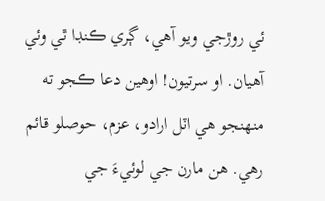ئي روڙجي ويو آهي، ڳري ڪنڊا ٿي وئي آهيان. او سرتيون! اوهين دعا ڪجو ته منهنجو هي اٽل ارادو، عزم، حوصلو قائم رهي. هن مارن جي لوئيءَ جي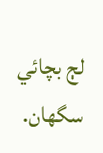لڄ بچائي سگهان.